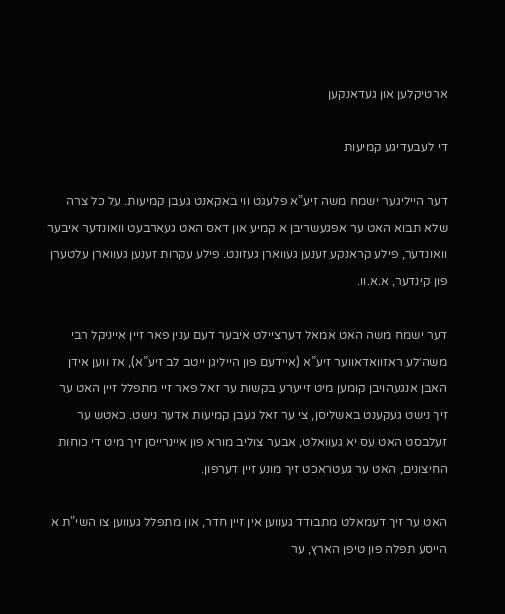ארטיקלען און געדאנקען

די לעבעדיגע קמיעות

דער הייליגער ישמח משה זיע”א פלעגט ווי באקאנט געבן קמיעות. על כל צרה שלא תבוא האט ער אפגעשריבן א קמיע און דאס האט געארבעט וואונדער איבער וואונדער, פילע קראנקע זענען געווארן געזונט. פילע עקרות זענען געווארן עלטערן פון קינדער, א.א.וו.

דער ישמח משה האט אמאל דערציילט איבער דעם ענין פאר זיין אייניקל רבי משה׳לע ראזוואדאווער זיע”א (איידעם פון הייליגן ייטב לב זיע”א), אז ווען אידן האבן אנגעהויבן קומען מיט זייערע בקשות ער זאל פאר זיי מתפלל זיין האט ער זיך נישט געקענט באשליסן, צי ער זאל געבן קמיעות אדער נישט. כאטש ער זעלבסט האט עס יא געוואלט, אבער צוליב מורא פון איינרייסן זיך מיט די כוחות החיצונים, האט ער געטראכט זיך מונע זיין דערפון.

האט ער זיך דעמאלט מתבודד געווען אין זיין חדר, און מתפלל געווען צו השי”ת א הייסע תפלה פון טיפן הארץ, ער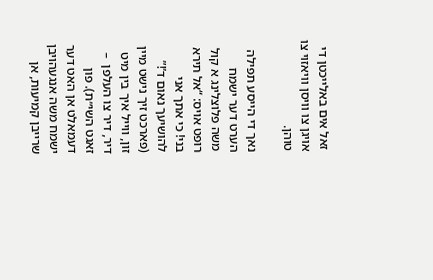זאל אים באלייכטן די אויגן צו וויסן וויאזוי צו טוהן.

נאך די הייסע תפילה הערט דער ישמח משה פלוצלינג א קול רופט אויס: “אל תירא בני! כי אתך אני להושיעך נאום ד’!” (פארכט זיך נישט מיין זון, ווייל איך בין מיט דיר, דיר צו העלפן  – זאגט השי״ת). פון דעמאלט אן האט דער ישמח משה אנגעהויבן שרייבן קמיעות, אן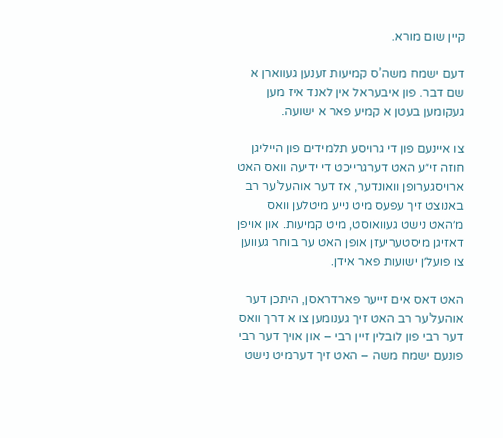קיין שום מורא.

דעם ישמח משה’ס קמיעות זענען געווארן א שם דבר. פון איבעראל אין לאנד איז מען געקומען בעטן א קמיע פאר א ישועה.

צו איינעם פון די גרויסע תלמידים פון הייליגן חוזה זי״ע האט דערגרייכט די ידיעה וואס האט ארויסגערופן וואונדער, אז דער אוהעל’ער רב באנוצט זיך עפעס מיט נייע מיטלען וואס מ׳האט נישט געוואוסט, מיט קמיעות. און אויפן דאזיגן מיסטעריעזן אופן האט ער בוחר געווען צו פועל׳ן ישועות פאר אידן.

האט דאס אים זייער פארדראסן, היתכן דער אוהעל’ער רב האט זיך גענומען צו א דרך וואס דער רבי פון לובלין זיין רבי – און אויך דער רבי פונעם ישמח משה – האט זיך דערמיט נישט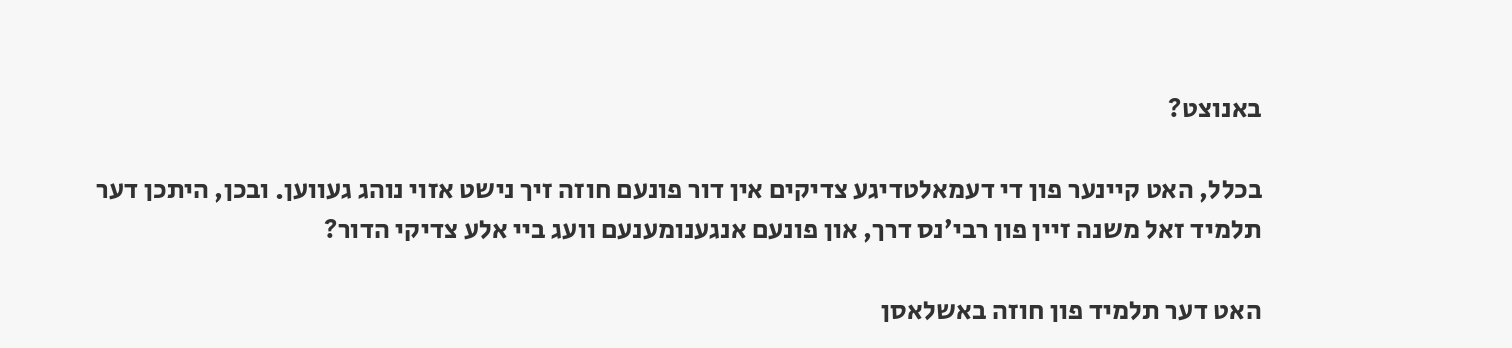באנוצט?

בכלל, האט קיינער פון די דעמאלטדיגע צדיקים אין דור פונעם חוזה זיך נישט אזוי נוהג געווען. ובכן, היתכן דער תלמיד זאל משנה זיין פון רבי׳נס דרך, און פונעם אנגענומענעם וועג ביי אלע צדיקי הדור?

האט דער תלמיד פון חוזה באשלאסן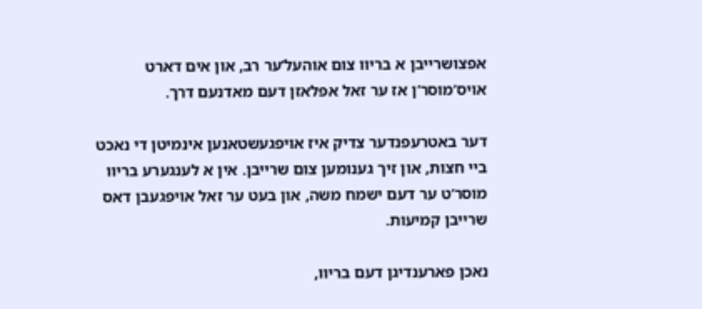אפצושרייבן א בריוו צום אוהעל’ער רב, און אים דארט אויס’מוסר’ן אז ער זאל אפלאזן דעם מאדנעם דרך.

דער באטרעפנדער צדיק איז אויפגעשטאנען אינמיטן די נאכט ביי חצות, און זיך גענומען צום שרייבן. אין א לענגערע בריוו מוסר’ט ער דעם ישמח משה, און בעט ער זאל אויפגעבן דאס שרייבן קמיעות.

נאכן פארענדיגן דעם בריוו,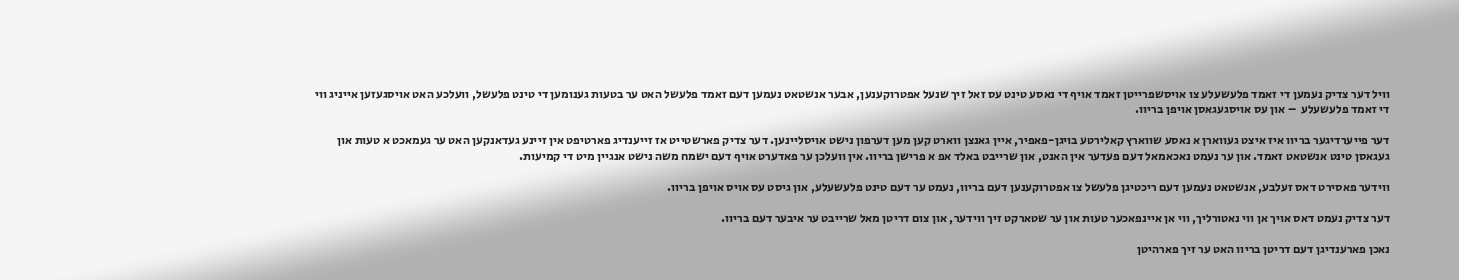וויל דער צדיק נעמען די זאמד פלעשעלע צו אויסשפרייטן זאמד אויף די נאסע טינט עס זאל זיך שנעל אפטרוקענען, אבער אנשטאט נעמען דעם זאמד פלעשל האט ער בטעות גענומען די טינט פלעשל, וועלכע האט אויסגעזען אייניג ווי די זאמד פלעשעלע  – און עס אויסגעגאסן אויפן בריוו.

דער פייערדיגער בריוו איז איצט געווארן א נאסע שווארץ קאלירטע בויגן-פאפיר, איין גאנצן ווארט קען מען דערפון נישט אויסליינען. דער צדיק פארשטייט אז זייענדיג פארטיפט אין זיינע געדאנקען האט ער געמאכט א טעות און געגאסן טינט אנשטאט זאמד. און ער נעמט נאכאמאל דעם פעדער אין האנט, און שרייבט באלד אפ א פרישן בריוו. אין וועלכן ער פאדערט אויף דעם ישמח משה נישט אנגיין מיט די קמיעות.

ווידער פאסירט דאס זעלבע, אנשטאט נעמען דעם ריכטיגן פלעשל צו אפטרוקענען דעם בריוו, נעמט ער דעם טינט פלעשעלע, און גיסט עס אויס אויפן בריוו.

דער צדיק נעמט דאס אויך אן ווי נאטורליך, ווי אן איינפאכער טעות און ער שטארקט זיך ווידער, און צום דריטן מאל שרייבט ער איבער דעם בריוו.

נאכן פארענדיגן דעם דריטן בריוו האט ער זיך פארהיטן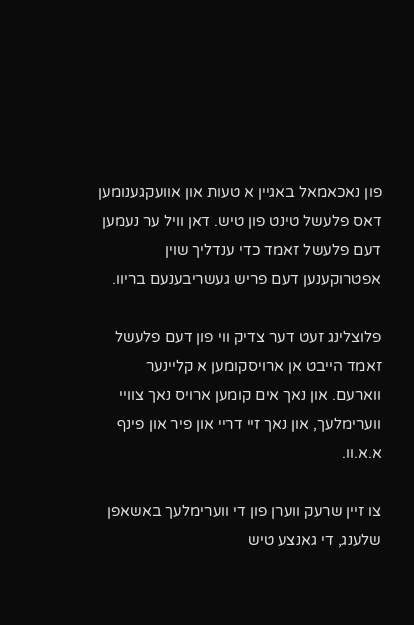פון נאכאמאל באגיין א טעות און אוועקגענומען דאס פלעשל טינט פון טיש. דאן וויל ער נעמען דעם פלעשל זאמד כדי ענדליך שוין אפטרוקענען דעם פריש געשריבענעם בריוו.

פלוצלינג זעט דער צדיק ווי פון דעם פלעשל זאמד הייבט אן ארויסקומען א קליינער ווארעם. און נאך אים קומען ארויס נאך צוויי ווערימלעך, און נאך זיי דריי און פיר און פינף א.א.וו.

צו זיין שרעק ווערן פון די ווערימלעך באשאפן שלענג, די גאנצע טיש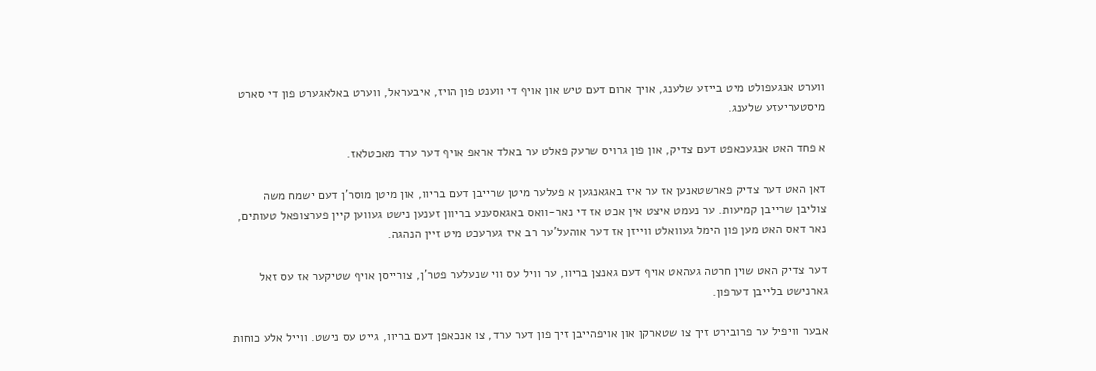ווערט אנגעפולט מיט בייזע שלענג, אויך ארום דעם טיש און אויף די ווענט פון הויז, איבעראל, ווערט באלאגערט פון די סארט מיסטעריעזע שלענג.

א פחד האט אנגעכאפט דעם צדיק, און פון גרויס שרעק פאלט ער באלד אראפ אויף דער ערד מאכטלאז.

דאן האט דער צדיק פארשטאנען אז ער איז באגאנגען א פעלער מיטן שרייבן דעם בריוו, און מיטן מוסר’ן דעם ישמח משה צוליבן שרייבן קמיעות. ער נעמט איצט אין אכט אז די נאר-וואס באגאסענע בריוון זענען נישט געווען קיין פערצופאל טעותים, נאר דאס האט מען פון הימל געוואלט ווייזן אז דער אוהעל’ער רב איז גערעכט מיט זיין הנהגה.

דער צדיק האט שוין חרטה געהאט אויף דעם גאנצן בריוו, ער וויל עס ווי שנעלער פטר’ן, צורייסן אויף שטיקער אז עס זאל גארנישט בלייבן דערפון.

אבער וויפיל ער פרובירט זיך צו שטארקן און אויפהייבן זיך פון דער ערד, צו אנכאפן דעם בריוו, גייט עס נישט. ווייל אלע כוחות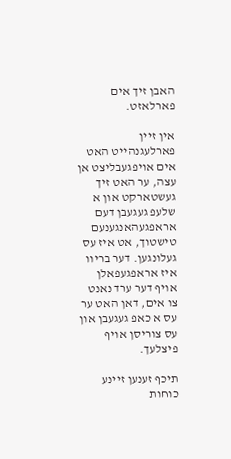האבן זיך אים פארלאזט.

אין זיין פארלעגנהייט האט אים אויפגעבליצט אן עצה, ער האט זיך געשטארקט און א שלעפ געגעבן דעם אראפגעהאנגענעם טישטוך, אט איז עס געלונגען. דער בריוו איז אראפגעפאלן אויף דער ערד נאנט צו אים, דאן האט ער עס א כאפ געגעבן און עס צוריסן אויף פיצלעך.

תיכף זענען זיינע כוחות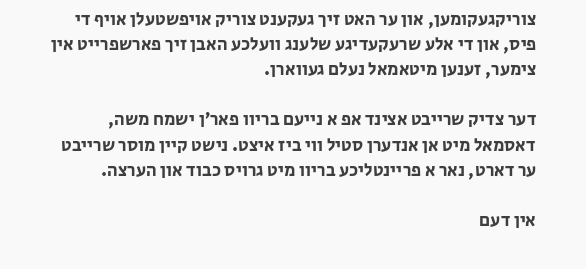צוריקגעקומען, און ער האט זיך געקענט צוריק אויפשטעלן אויף די פיס, און די אלע שרעקעדיגע שלענג וועלכע האבן זיך פארשפרייט אין צימער, זענען מיטאמאל נעלם געווארן.

דער צדיק שרייבט אצינד אפ א נייעם בריוו פאר’ן ישמח משה, דאסמאל מיט אן אנדערן סטיל ווי ביז איצט. נישט קיין מוסר שרייבט ער דארט, נאר א פריינטליכע בריוו מיט גרויס כבוד און הערצה.

אין דעם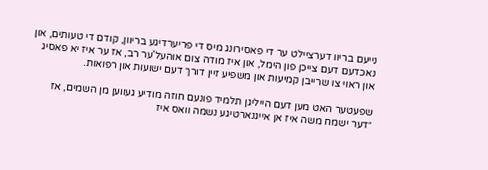נייעם בריוו דערציילט ער די פאסירונג מיס די פריערדיגע בריוון, קודם די טעותים, און נאכדעם דעם צייכן פון הימל, און איז מודה צום אוהעל’ער רב, אז ער איז יא פאסיג און ראוי צו שרייבן קמיעות און משפיע זיין דורך דעם ישועות און רפואות.

שפעטער האט מען דעם הייליגן תלמיד פונעם חוזה מודיע געווען מן השמים, אז ״דער ישמח משה איז אן אייגנארטיגע נשמה וואס איז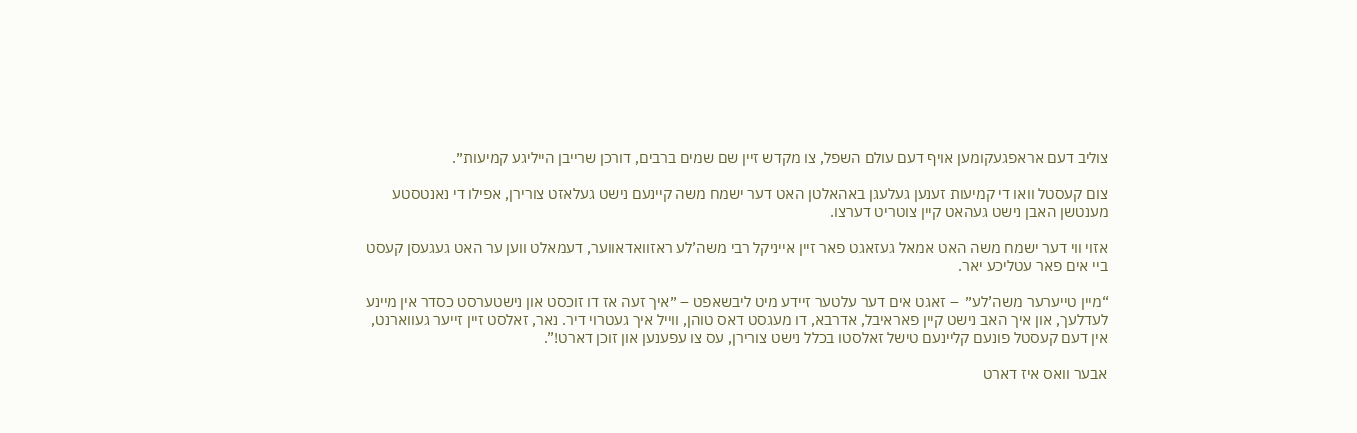צוליב דעם אראפגעקומען אויף דעם עולם השפל, צו מקדש זיין שם שמים ברבים, דורכן שרייבן הייליגע קמיעות״.

צום קעסטל וואו די קמיעות זענען געלעגן באהאלטן האט דער ישמח משה קיינעם נישט געלאזט צורירן, אפילו די נאנטסטע מענטשן האבן נישט געהאט קיין צוטריט דערצו.

אזוי ווי דער ישמח משה האט אמאל געזאגט פאר זיין אייניקל רבי משה’לע ראזוואדאווער, דעמאלט ווען ער האט געגעסן קעסט ביי אים פאר עטליכע יאר.

“מיין טייערער משה’לע״  – זאגט אים דער עלטער זיידע מיט ליבשאפט – ״איך זעה אז דו זוכסט און נישטערסט כסדר אין מיינע לעדלעך, און איך האב נישט קיין פאראיבל, אדרבא, דו מעגסט דאס טוהן, ווייל איך געטרוי דיר. נאר, זאלסט זיין זייער געווארנט, אין דעם קעסטל פונעם קליינעם טישל זאלסטו בכלל נישט צורירן, עס צו עפענען און זוכן דארט!”.

אבער וואס איז דארט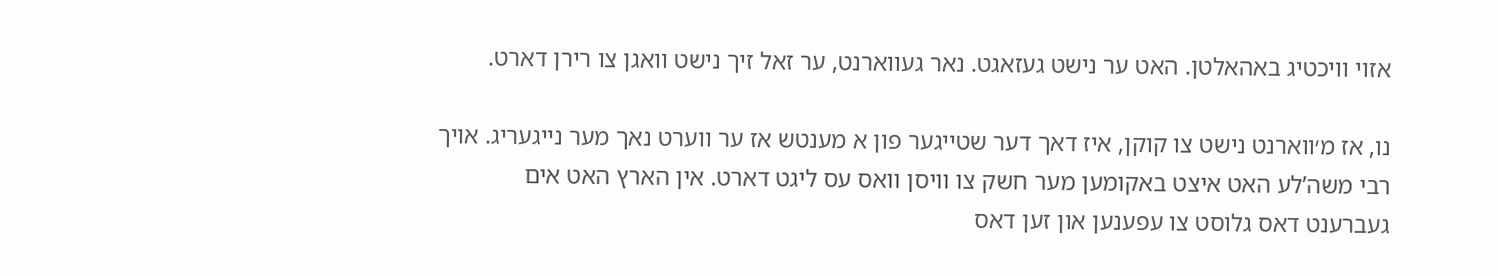אזוי וויכטיג באהאלטן. האט ער נישט געזאגט. נאר געווארנט, ער זאל זיך נישט וואגן צו רירן דארט.

נו, אז מ׳ווארנט נישט צו קוקן, איז דאך דער שטייגער פון א מענטש אז ער ווערט נאך מער נייגעריג. אויך רבי משה’לע האט איצט באקומען מער חשק צו וויסן וואס עס ליגט דארט. אין הארץ האט אים געברענט דאס גלוסט צו עפענען און זען דאס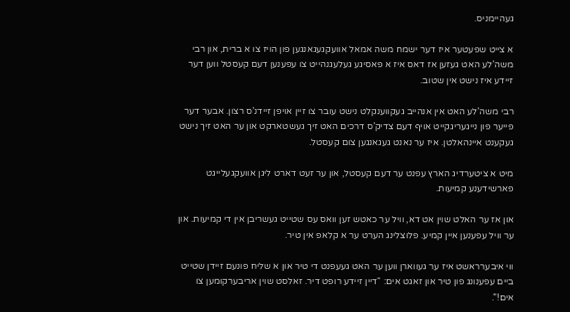געהיימניס.

א צייט שפעטער איז דער ישמח משה אמאל אוועקגעגאנגען פון הויז צו א ברית, און רבי משה’לע האט געזען אז דאס איז א פאסיגע געלעגנהייט צו עפענען דעם קעסטל ווען דער זיידע איז נישט אין שטוב.

רבי משה’לע האט אין אנהייב געקווענקלט נישט עובר צו זיין אויפן זיידנ’ס רצון. אבער דער פייער פון נייגעריגקייט אויף דעם צדיק’ס דרכים האט זיך געשטארקט און ער האט זיך נישט געקענט איינהאלטן. איז ער נאנט געגאנגען צום קעסטל.

מיט א ציטערדיג הארץ עפנט ער דעם קעסטל, און ער זעט דארט ליגן אוועקגעלייגט פארשידענע קמיעות.

און אז ער האלט שוין אט דא, וויל ער כאטש זען וואס עס שטייט געשריבן אין די קמיעות. און ער וויל עפענען איין קמיע. פלוצלינג הערט ער א קלאפ אין טיר.

ווי איבערראשט איז ער געווארן ווען ער האט געעפנט די טיר און א שליח פונעם זיידן שטייט ביים עפענונג פון טיר און זאגט אים: “דיין זיידע רופט דיר. זאלסט שוין אריבערקומען צו אים!”.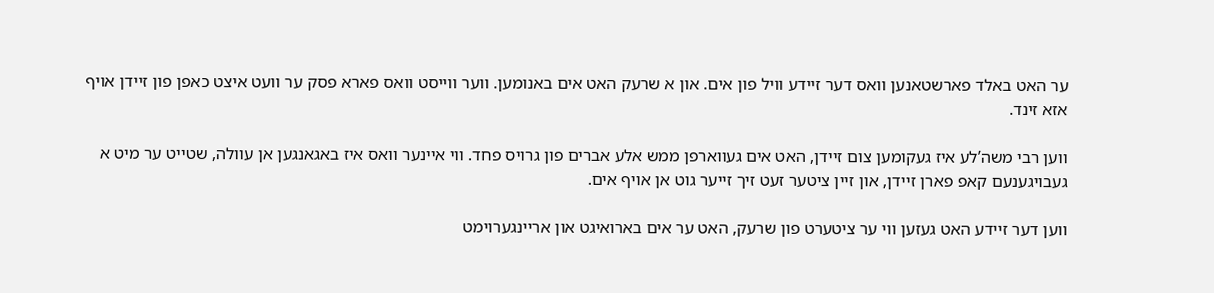ער האט באלד פארשטאנען וואס דער זיידע וויל פון אים. און א שרעק האט אים באנומען. ווער ווייסט וואס פארא פסק ער וועט איצט כאפן פון זיידן אויף אזא זינד.

ווען רבי משה’לע איז געקומען צום זיידן, האט אים געווארפן ממש אלע אברים פון גרויס פחד. ווי איינער וואס איז באגאנגען אן עוולה, שטייט ער מיט א געבויגענעם קאפ פארן זיידן, און זיין ציטער זעט זיך זייער גוט אן אויף אים.

ווען דער זיידע האט געזען ווי ער ציטערט פון שרעק, האט ער אים בארואיגט און אריינגערוימט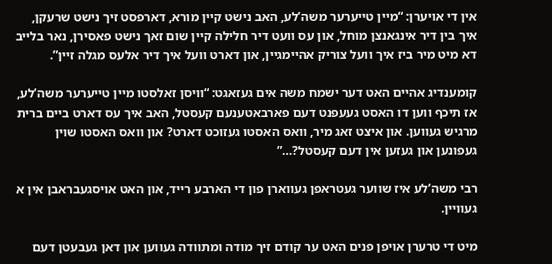אין די אויערן: “מיין טייערער משה’לע, האב נישט קיין מורא, דארפסט זיך נישט שרעקן, איך בין דיר אינגאנצן מוחל, און עס וועט דיר חלילה קיין שום זאך נישט פאסירן, נאר בלייב דא מיט מיר ביז איך וועל צוריק אהיימגיין, און דארט וועל איך דיר אלעס מגלה זיין”.

קומענדיג אהיים האט דער ישמח משה אים געזאגט: “וויסן זאלסטו מיין טייערער משה’לע, אז תיכף ווען דו האסט געעפנט דעם פארבאטענעם קעסטל, האב איך עס דארט ביים ברית מרגיש געווען. און איצט זאג מיר, וואס האסטו געזוכט דארט? און וואס האסטו שוין געפונען און געזען אין דעם קעסטל?…”

רבי משה’לע איז שווער געטראפן געווארן פון די הארבע רייד, און האט אויסגעבראבן אין א געוויין.

מיט די טרערן אויפן פנים האט ער קודם זיך מודה ומתוודה געווען און דאן געבעטן דעם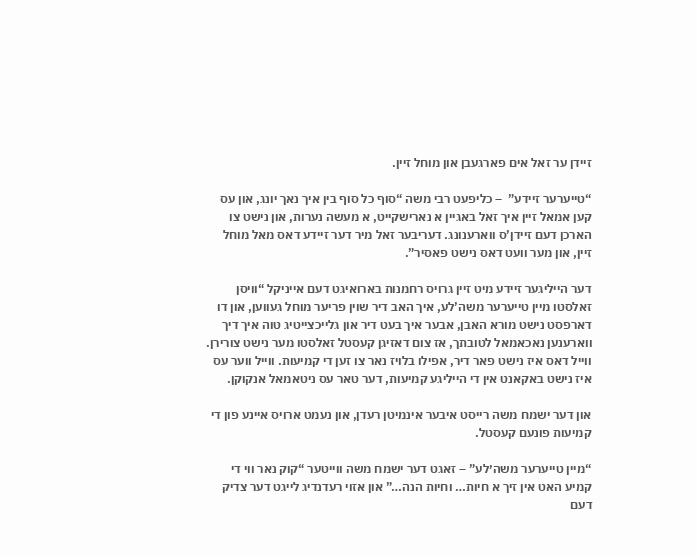זיידן ער זאל אים פארגעבן און מוחל זיין.

“טייערער זיידע”  – כליפעט רבי משה “סוף כל סוף בין איך נאך יונג, און עס קען אמאל זיין איך זאל באגיין א נארישקייט, א מעשה נערות, און נישט צו הארכן דעם זיידן’ס ווארענונג. דעריבער זאל מיר דער זיידע דאס מאל מוחל זיין, און מער וועט דאס נישט פאסיר”.

דער הייליגער זיידע מיט זיין גרויס רחמנות בארואיגט דעם אייניקל “וויסן זאלסטו מיין טייערער משה’לע, איך האב דיר שוין פריער מוחל געווען, און דו דארפסט נישט מורא האבן, אבער איך בעט דיר און גלייכצייטיג טוה איך דיך ווארענען נאכאמאל לטובתך, אז צום דאזיגן קעסטל זאלסטו מער נישט צורירן. ווייל דאס איז נישט פאר דיר, אפילו בלויז נאר צו זען די קמיעות. ווייל ווער עס איז נישט באקאנט אין די הייליגע קמיעות, דער טאר עס ניטאמאל אנקוקן.

און דער ישמח משה רייסט איבער אינמיטן רעדן, און נעמט ארויס איינע פון די קמיעות פונעם קעסטל.

“מיין טייערער משה׳לע” – זאגט דער ישמח משה ווייטער “קוק נאר ווי די קמיע האט אין זיך א חיות… וחיות הנה…” און אזוי רעדנדיג לייגט דער צדיק דעם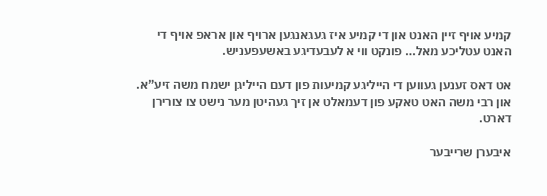קמיע אויף זיין האנט און די קמיע איז געגאנגען ארויף און אראפ אויף די האנט עטליכע מאל… פונקט ווי א לעבעדיגע באשעפעניש.

אט דאס זענען געווען די הייליגע קמיעות פון דעם הייליגן ישמח משה זיע”א. און רבי משה האט טאקע פון דעמאלט אן זיך געהיטן מער נישט צו צורירן דארט.

איבערן שרייבער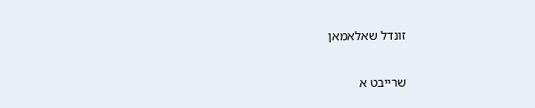זונדל שאלאמאן

שרייבט א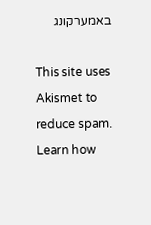באמערקונג

This site uses Akismet to reduce spam. Learn how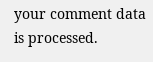your comment data is processed.